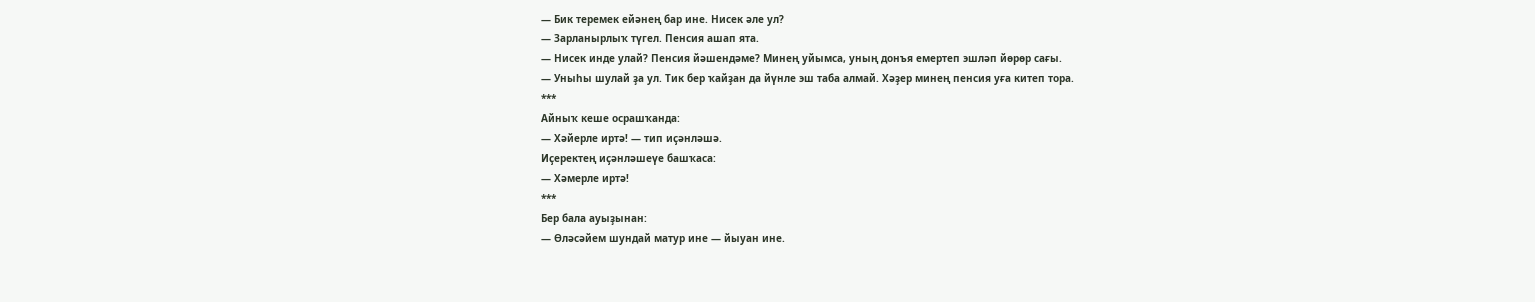— Бик теремек ейәнең бар ине. Нисек әле ул?
— Зарланырлыҡ түгел. Пенсия ашап ята.
— Нисек инде улай? Пенсия йәшендәме? Минең уйымса, уның донъя емертеп эшләп йөрөр сағы.
— Уныһы шулай ҙа ул. Тик бер ҡайҙан да йүнле эш таба алмай. Хәҙер минең пенсия уға китеп тора.
***
Айныҡ кеше осрашҡанда:
— Хәйерле иртә! — тип иҫәнләшә.
Иҫеректең иҫәнләшеүе башҡаса:
— Хәмерле иртә!
***
Бер бала ауыҙынан:
— Өләсәйем шундай матур ине — йыуан ине.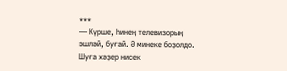***
— Күрше, һинең телевизорың эшләй, буғай. Ә минеке боҙолдо. Шуға хәҙер нисек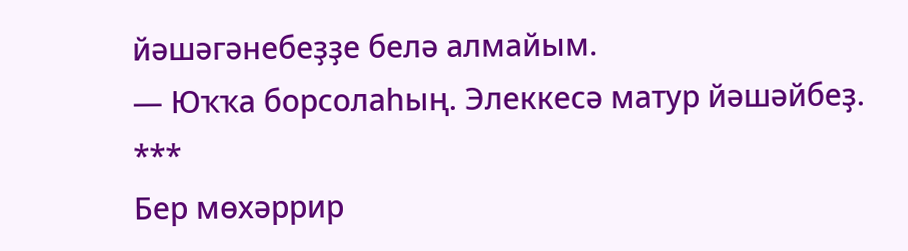йәшәгәнебеҙҙе белә алмайым.
— Юҡҡа борсолаһың. Элеккесә матур йәшәйбеҙ.
***
Бер мөхәррир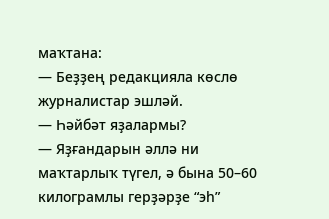маҡтана:
— Беҙҙең редакцияла көслө журналистар эшләй.
— Һәйбәт яҙалармы?
— Яҙғандарын әллә ни маҡтарлыҡ түгел, ә бына 50–60 килограмлы герҙәрҙе “эһ”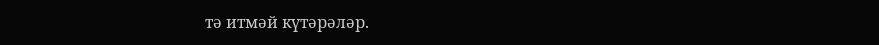тә итмәй күтәрәләр.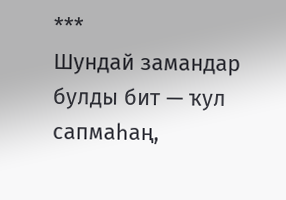***
Шундай замандар булды бит — ҡул сапмаһаң,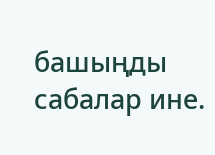башыңды сабалар ине.